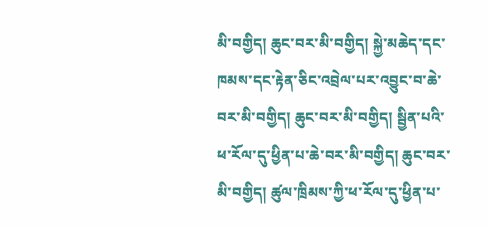མི་བགྱིད། ཆུང་བར་མི་བགྱིད། སྐྱེ་མཆེད་དང་ཁམས་དང་རྟེན་ཅིང་འབྲེལ་པར་འབྱུང་བ་ཆེ་བར་མི་བགྱིད། ཆུང་བར་མི་བགྱིད། སྦྱིན་པའི་ཕ་རོལ་དུ་ཕྱིན་པ་ཆེ་བར་མི་བགྱིད། ཆུང་བར་མི་བགྱིད། ཚུལ་ཁྲིམས་ཀྱི་ཕ་རོལ་དུ་ཕྱིན་པ་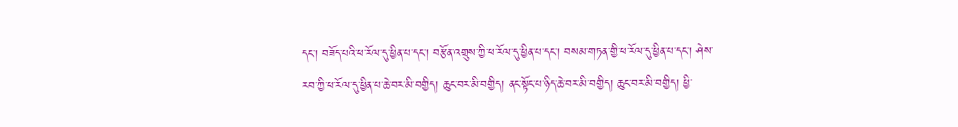དང་། བཟོད་པའི་ཕ་རོལ་དུ་ཕྱིན་པ་དང་། བརྩོན་འགྲུས་ཀྱི་ཕ་རོལ་དུ་ཕྱིན་པ་དང་། བསམ་གཏན་གྱི་ཕ་རོལ་དུ་ཕྱིན་པ་དང་། ཤེས་རབ་ཀྱི་ཕ་རོལ་དུ་ཕྱིན་པ་ཆེ་བར་མི་བགྱིད། ཆུང་བར་མི་བགྱིད། ནང་སྟོང་པ་ཉིད་ཆེ་བར་མི་བགྱིད། ཆུང་བར་མི་བགྱིད། ཕྱི་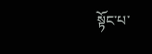སྟོང་པ་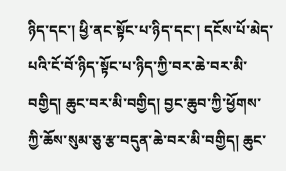ཉིད་དང་། ཕྱི་ནང་སྟོང་པ་ཉིད་དང་། དངོས་པོ་མེད་པའི་ངོ་བོ་ཉིད་སྟོང་པ་ཉིད་ཀྱི་བར་ཆེ་བར་མི་བགྱིད། ཆུང་བར་མི་བགྱིད། བྱང་ཆུབ་ཀྱི་ཕྱོགས་ཀྱི་ཆོས་སུམ་ཅུ་རྩ་བདུན་ཆེ་བར་མི་བགྱིད། ཆུང་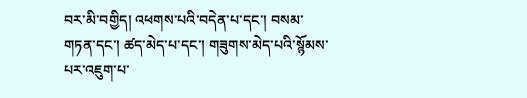བར་མི་བགྱིད། འཕགས་པའི་བདེན་པ་དང་། བསམ་གཏན་དང་། ཚད་མེད་པ་དང་། གཟུགས་མེད་པའི་སྙོམས་པར་འཇུག་པ་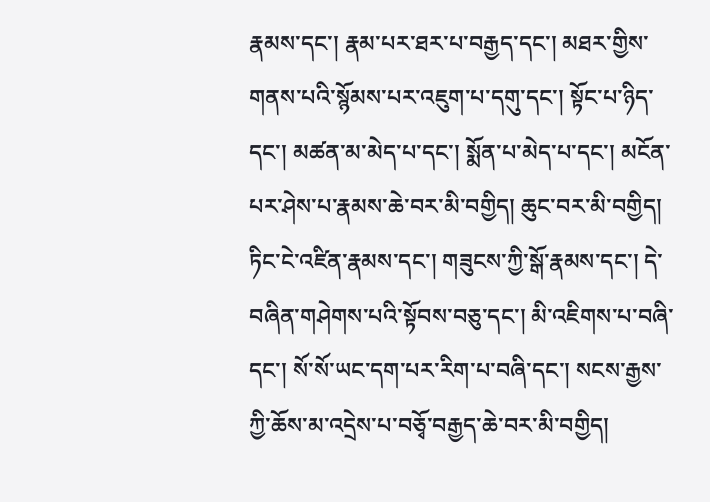རྣམས་དང་། རྣམ་པར་ཐར་པ་བརྒྱད་དང་། མཐར་གྱིས་གནས་པའི་སྙོམས་པར་འཇུག་པ་དགུ་དང་། སྟོང་པ་ཉིད་དང་། མཚན་མ་མེད་པ་དང་། སྨོན་པ་མེད་པ་དང་། མངོན་པར་ཤེས་པ་རྣམས་ཆེ་བར་མི་བགྱིད། ཆུང་བར་མི་བགྱིད། ཏིང་ངེ་འཛིན་རྣམས་དང་། གཟུངས་ཀྱི་སྒོ་རྣམས་དང་། དེ་བཞིན་གཤེགས་པའི་སྟོབས་བཅུ་དང་། མི་འཇིགས་པ་བཞི་དང་། སོ་སོ་ཡང་དག་པར་རིག་པ་བཞི་དང་། སངས་རྒྱས་ཀྱི་ཆོས་མ་འདྲེས་པ་བཅྭོ་བརྒྱད་ཆེ་བར་མི་བགྱིད།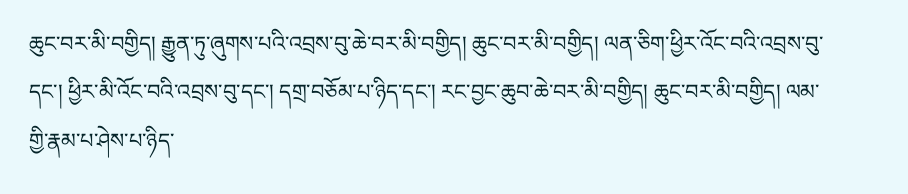ཆུང་བར་མི་བགྱིད། རྒྱུན་ཏུ་ཞུགས་པའི་འབྲས་བུ་ཆེ་བར་མི་བགྱིད། ཆུང་བར་མི་བགྱིད། ལན་ཅིག་ཕྱིར་འོང་བའི་འབྲས་བུ་དང་། ཕྱིར་མི་འོང་བའི་འབྲས་བུ་དང་། དགྲ་བཅོམ་པ་ཉིད་དང་། རང་བྱང་ཆུབ་ཆེ་བར་མི་བགྱིད། ཆུང་བར་མི་བགྱིད། ལམ་གྱི་རྣམ་པ་ཤེས་པ་ཉིད་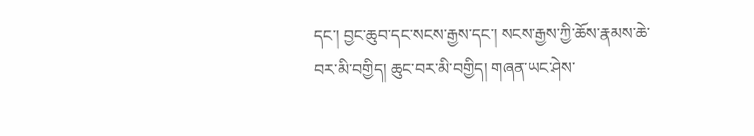དང་། བྱང་ཆུབ་དང་སངས་རྒྱས་དང་། སངས་རྒྱས་ཀྱི་ཆོས་རྣམས་ཆེ་བར་མི་བགྱིད། ཆུང་བར་མི་བགྱིད། གཞན་ཡང་ཤེས་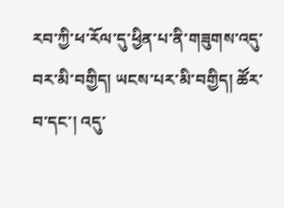རབ་ཀྱི་ཕ་རོལ་དུ་ཕྱིན་པ་ནི་གཟུགས་འདུ་བར་མི་བགྱིད། ཡངས་པར་མི་བགྱིད། ཚོར་བ་དང་། འདུ་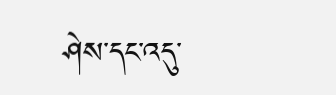ཤེས་དང་འདུ་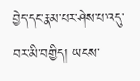བྱེད་དང་རྣམ་པར་ཤེས་པ་འདུ་བར་མི་བགྱིད། ཡངས་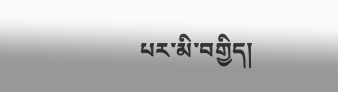པར་མི་བགྱིད།